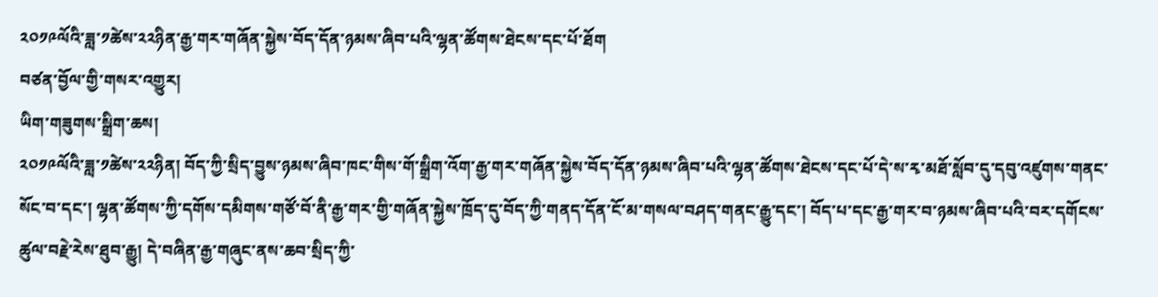༢༠༡༩ལོའི་ཟླ་༡ཚེས་༢༢ཉིན་རྒྱ་གར་གཞོན་སྐྱེས་བོད་དོན་ཉམས་ཞིབ་པའི་ལྷན་ཚོགས་ཐེངས་དང་པོ་ཐོག
བཙན་བྱོལ་གྱི་གསར་འགྱུར།
ཡིག་གཟུགས་སྒྲིག་ཆས།
༢༠༡༩ལོའི་ཟླ་༡ཚེས་༢༢ཉིན། བོད་ཀྱི་སྲིད་བྱུས་ཉམས་ཞིབ་ཁང་གིས་གོ་སྒྲིག་འོག་རྒྱ་གར་གཞོན་སྐྱེས་བོད་དོན་ཉམས་ཞིབ་པའི་ལྷན་ཚོགས་ཐེངས་དང་པོ་དེ་ས་རྭ་མཐོ་སློབ་དུ་དབུ་འཛུགས་གནང་སོང་བ་དང་། ལྷན་ཚོགས་ཀྱི་དགོས་དམིགས་གཙོ་བོ་ནི་རྒྱ་གར་གྱི་གཞོན་སྐྱེས་ཁྲོད་དུ་བོད་ཀྱི་གནད་དོན་ངོ་མ་གསལ་བཤད་གནང་རྒྱུ་དང་། བོད་པ་དང་རྒྱ་གར་བ་ཉམས་ཞིབ་པའི་བར་དགོངས་ཚུལ་བརྗེ་རེས་ཐུབ་རྒྱུ། དེ་བཞིན་རྒྱ་གཞུང་ནས་ཆབ་སྲིད་ཀྱི་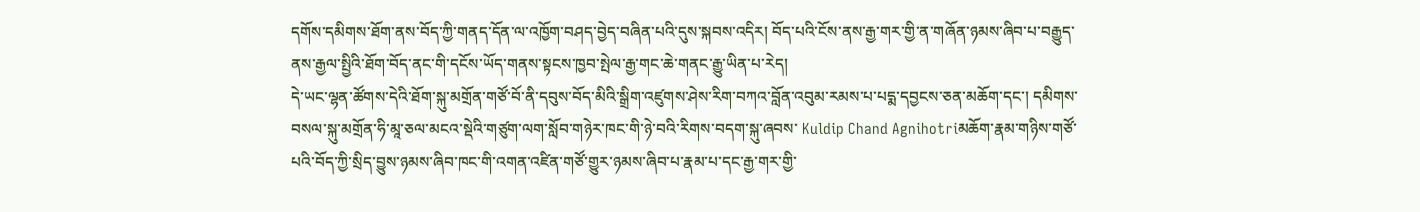དགོས་དམིགས་ཐོག་ནས་བོད་ཀྱི་གནད་དོན་ལ་འཁྱོག་བཤད་བྱེད་བཞིན་པའི་དུས་སྐབས་འདིར། བོད་པའི་ངོས་ནས་རྒྱ་གར་གྱི་ན་གཞོན་ཉམས་ཞིབ་པ་བརྒྱུད་ནས་རྒྱལ་སྤྱིའི་ཐོག་བོད་ནང་གི་དངོས་ཡོད་གནས་སྟངས་ཁྱབ་སྤེལ་རྒྱ་གང་ཆེ་གནང་རྒྱུ་ཡིན་པ་རེད།
དེ་ཡང་ལྷན་ཚོགས་དེའི་ཐོག་སྐུ་མགྲོན་གཙོ་བོ་ནི་དབུས་བོད་མིའི་སྒྲིག་འཛུགས་ཤེས་རིག་བཀའ་བློན་འབུམ་རམས་པ་པདྨ་དབྱངས་ཅན་མཆོག་དང་། དམིགས་བསལ་སྐུ་མགྲོན་ཧི་མཱ་ཅལ་མངའ་སྡེའི་གཙུག་ལག་སློབ་གཉེར་ཁང་གི་ཉེ་བའི་རིགས་བདག་སྐུ་ཞབས་ Kuldip Chand Agnihotriམཆོག་རྣམ་གཉིས་གཙོ་པའི་བོད་ཀྱི་སྲིད་བྱུས་ཉམས་ཞིབ་ཁང་གི་འགན་འཛིན་གཙོ་གྱུར་ཉམས་ཞིབ་པ་རྣམ་པ་དང་རྒྱ་གར་གྱི་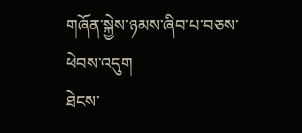གཞོན་སྐྱེས་ཉམས་ཞིབ་པ་བཅས་ཕེབས་འདུག
ཐེངས་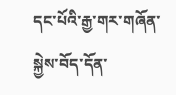དང་པོའི་རྒྱ་གར་གཞོན་སྐྱེས་བོད་དོན་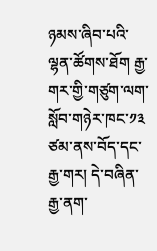ཉམས་ཞིབ་པའི་ལྷན་ཚོགས་ཐོག རྒྱ་གར་གྱི་གཙུག་ལག་སློབ་གཉེར་ཁང་༡༣ ཙམ་ནས་བོད་དང་རྒྱ་གར། དེ་བཞིན་རྒྱ་ནག་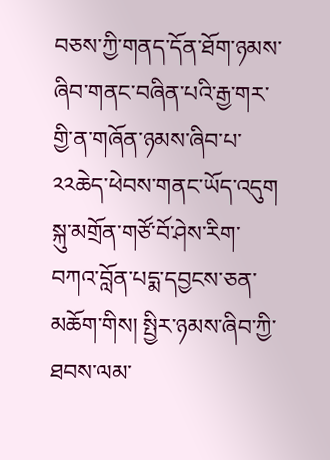བཅས་ཀྱི་གནད་དོན་ཐོག་ཉམས་ཞིབ་གནང་བཞིན་པའི་རྒྱ་གར་གྱི་ན་གཞོན་ཉམས་ཞིབ་པ་༢༢ཆེད་ཕེབས་གནང་ཡོད་འདུག
སྐུ་མགྲོན་གཙོ་བོ་ཤེས་རིག་བཀའ་བློན་པདྨ་དབྱངས་ཅན་མཆོག་གིས། སྤྱིར་ཉམས་ཞིབ་ཀྱི་ཐབས་ལམ་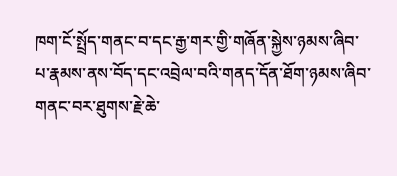ཁག་ངོ་སྤྲོད་གནང་བ་དང་རྒྱ་གར་གྱི་གཞོན་སྐྱེས་ཉམས་ཞིབ་པ་རྣམས་ནས་བོད་དང་འབྲེལ་བའི་གནད་དོན་ཐོག་ཉམས་ཞིབ་གནང་བར་ཐུགས་རྗེ་ཆེ་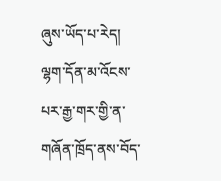ཞུས་ཡོད་པ་རེད། ལྷག་དོན་མ་འོངས་པར་རྒྱ་གར་གྱི་ན་གཞོན་ཁྲོད་ནས་བོད་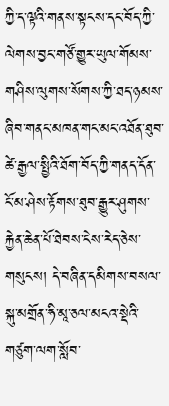ཀྱི་ད་ལྟའི་གནས་སྟངས་དང་བོད་ཀྱི་ལེགས་བྱང་གཙོ་གྱུར་ཡུལ་གོམས་གཤིས་ལུགས་སོགས་ཀྱི་ཐད་ཉམས་ཞིབ་གནང་མཁན་གང་མང་འཐོན་ཐུབ་ཚེ་རྒྱལ་སྤྱིའི་ཐོག་བོད་ཀྱི་གནད་དོན་ངོ་མ་ཤེས་རྟོགས་ཐུབ་རྒྱུར་ཤུགས་རྐྱེན་ཆེན་པོ་ཐེབས་ངེས་རེད་ཅེས་གསུངས། དེ་བཞིན་དམིགས་བསལ་སྐུ་མགྲོན་ཧི་མཱ་ཅལ་མངའ་སྡེའི་གཙུག་ལག་སློབ་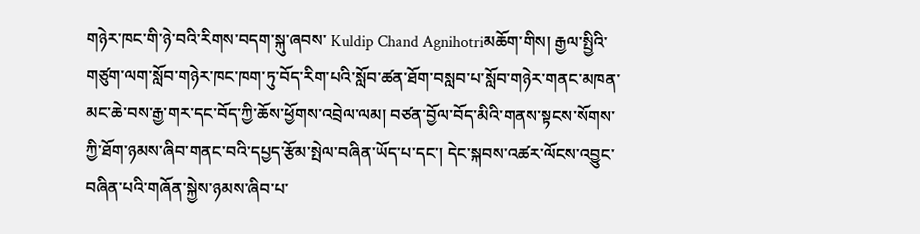གཉེར་ཁང་གི་ཉེ་བའི་རིགས་བདག་སྐུ་ཞབས་ Kuldip Chand Agnihotriམཆོག་གིས། རྒྱལ་སྤྱིའི་གཙུག་ལག་སློབ་གཉེར་ཁང་ཁག་ཏུ་བོད་རིག་པའི་སློབ་ཚན་ཐོག་བསླབ་པ་སློབ་གཉེར་གནང་མཁན་མང་ཆེ་བས་རྒྱ་གར་དང་བོད་ཀྱི་ཆོས་ཕྱོགས་འབྲེལ་ལམ། བཙན་བྱོལ་བོད་མིའི་གནས་སྟངས་སོགས་ཀྱི་ཐོག་ཉམས་ཞིབ་གནང་བའི་དཔྱད་རྩོམ་སྤེལ་བཞིན་ཡོད་པ་དང་། དེང་སྐབས་འཚར་ལོངས་འབྱུང་བཞིན་པའི་གཞོན་སྐྱེས་ཉམས་ཞིབ་པ་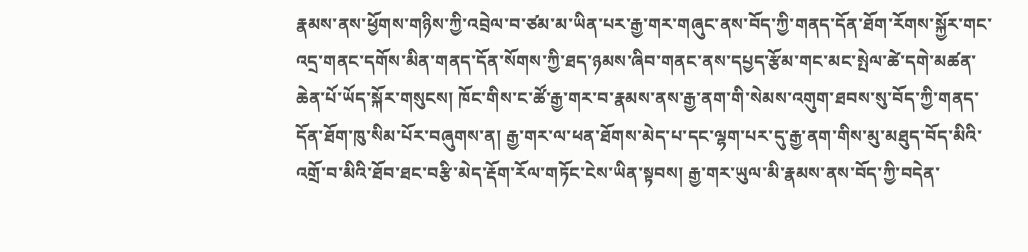རྣམས་ནས་ཕྱོགས་གཉིས་ཀྱི་འབྲེལ་བ་ཙམ་མ་ཡིན་པར་རྒྱ་གར་གཞུང་ནས་བོད་ཀྱི་གནད་དོན་ཐོག་རོགས་སྐྱོར་གང་འདྲ་གནང་དགོས་མིན་གནད་དོན་སོགས་ཀྱི་ཐད་ཉམས་ཞིབ་གནང་ནས་དཔྱད་རྩོམ་གང་མང་སྤེལ་ཚེ་དགེ་མཚན་ཆེན་པོ་ཡོད་སྐོར་གསུངས། ཁོང་གིས་ང་ཚོ་རྒྱ་གར་བ་རྣམས་ནས་རྒྱ་ནག་གི་སེམས་འགུག་ཐབས་སུ་བོད་ཀྱི་གནད་དོན་ཐོག་ཁུ་སིམ་པོར་བཞུགས་ན། རྒྱ་གར་ལ་ཕན་ཐོགས་མེད་པ་དང་ལྷག་པར་དུ་རྒྱ་ནག་གིས་མུ་མཐུད་བོད་མིའི་འགྲོ་བ་མིའི་ཐོབ་ཐང་བརྩི་མེད་རྡོག་རོལ་གཏོང་ངེས་ཡིན་སྟབས། རྒྱ་གར་ཡུལ་མི་རྣམས་ནས་བོད་ཀྱི་བདེན་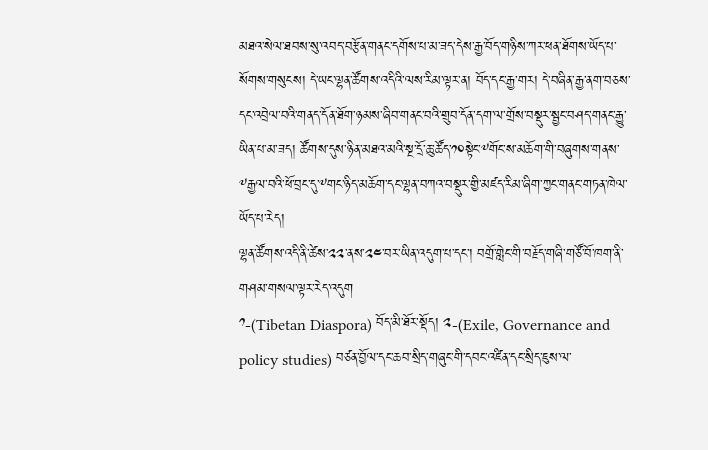མཐའ་སེལ་ཐབས་སུ་འབད་བརྩོན་གནང་དགོས་པ་མ་ཟད་དེས་རྒྱ་བོད་གཉིས་ཀར་ཕན་ཐོགས་ཡོད་པ་སོགས་གསུངས། དེ་ཡང་ལྷན་ཚོགས་འདིའི་ལས་རིམ་ལྟར་ན། བོད་དང་རྒྱ་གར། དེ་བཞིན་རྒྱ་ནག་བཅས་དང་འབྲེལ་བའི་གནད་དོན་ཐོག་ཉམས་ཞིབ་གནང་བའི་གྲུབ་དོན་དག་ལ་གྲོས་བསྡུར་སྦྱང་བཤད་གནང་རྒྱུ་ཡིན་པ་མ་ཟད། ཚོགས་དུས་ཉིན་མཐའ་མའི་སྔ་དྲོ་ཆུ་ཚོད་༡༠སྟེང་༸གོང་ས་མཆོག་གི་བཞུགས་གནས་༸རྒྱལ་བའི་ཕོ་བྲང་དུ་༸གང་ཉིད་མཆོག་དང་ལྷན་བཀའ་བསྡུར་གྱི་མཛད་རིམ་ཞིག་ཀྱང་གནང་གཏན་ཁེལ་ཡོད་པ་རེད།
ལྷན་ཚོགས་འདི་ནི་ཚེས་༢༢་ནས་༢༤་བར་ཡིན་འདུག་པ་དང་། བགྲོ་གླེང་གི་བརྗོད་གཞི་གཙོ་བོ་ཁག་ནི་གཤམ་གསལ་ལྟར་རེད་འདུག
༡-(Tibetan Diaspora) བོད་མི་ཐོར་སྡོད། ༢-(Exile, Governance and policy studies) བཙན་བྱོལ་དང་ཆབ་སྲིད་གཞུང་གི་དབང་འཛིན་དང་སྲིད་ཇུས་ལ་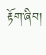རྟོག་ཞིབ།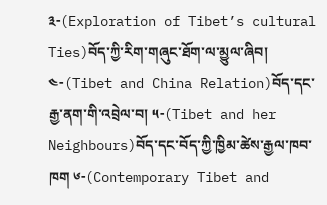༣-(Exploration of Tibet’s cultural Ties)བོད་ཀྱི་རིག་གཞུང་ཐོག་ལ་མྱུལ་ཞིབ། ༤-(Tibet and China Relation)བོད་དང་རྒྱ་ནག་གི་འབྲེལ་བ། ༥-(Tibet and her Neighbours)བོད་དང་བོད་ཀྱི་ཁྱིམ་ཚེས་རྒྱལ་ཁབ་ཁག ༦-(Contemporary Tibet and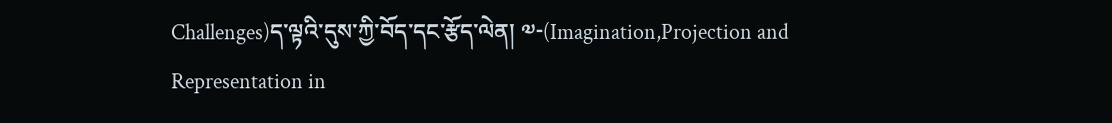Challenges)ད་ལྟའི་དུས་ཀྱི་བོད་དང་རྩོད་ལེན། ༧-(Imagination,Projection and Representation in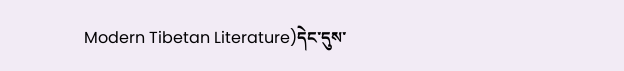Modern Tibetan Literature)དེང་དུས་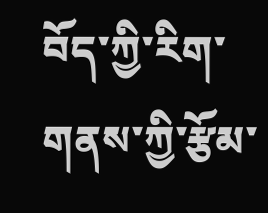བོད་ཀྱི་རིག་གནས་ཀྱི་རྩོམ་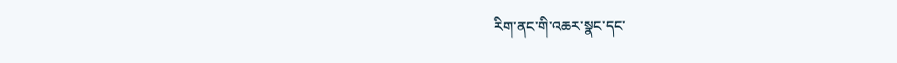རིག་ནང་གི་འཆར་སྣང་དང་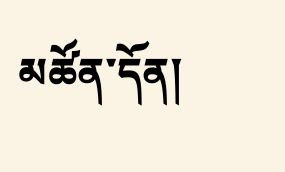མཚོན་དོན།